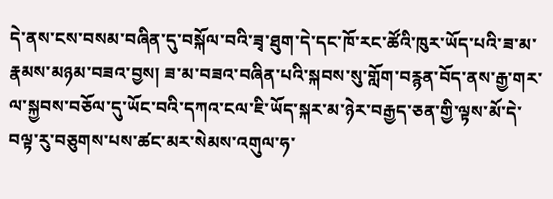དེ་ནས་ངས་བསམ་བཞིན་དུ་བསྐོལ་བའི་ཟྭ་ཐུག་དེ་དང་ཁོ་རང་ཚོའི་ཁུར་ཡོད་པའི་ཟ་མ་རྣམས་མཉམ་བཟའ་བྱས། ཟ་མ་བཟའ་བཞིན་པའི་སྐབས་སུ་གློག་བརྙན་བོད་ནས་རྒྱ་གར་ལ་སྐྱབས་བཅོལ་དུ་ཡོང་བའི་དཀའ་ངལ་ཇི་ཡོད་སྐར་མ་ཉེར་བརྒྱད་ཅན་གྱི་ལྟས་མོ་དེ་བལྟ་རུ་བཅུགས་པས་ཚང་མར་སེམས་འགུལ་ཧ་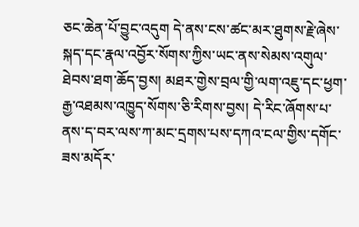ཅང་ཆེན་པོ་བྱུང་འདུག དེ་ནས་ངས་ཚང་མར་ཐུགས་རྗེ་ཞེས་སྐད་དང་རྣལ་འབྱོར་སོགས་ཀྱིས་ཡང་ནས་སེམས་འགུལ་ཐེབས་ཐག་ཆོད་བྱས། མཐར་གྱེས་བྲལ་གྱི་ལག་འཇུ་དང་ཕྱག་རྒྱ་འཐམས་འཁྱུད་སོགས་ཅི་རིགས་བྱས། དེ་རིང་ཞོགས་པ་ནས་ད་བར་ལས་ཀ་མང་དྲགས་པས་དཀའ་ངལ་གྱིས་དགོང་ཟས་མདོར་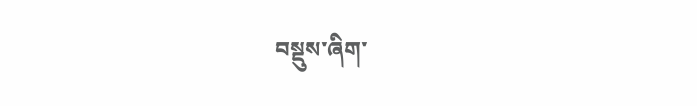བསྡུས་ཞིག་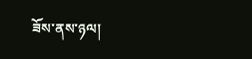ཟོས་ནས་ཉལ།